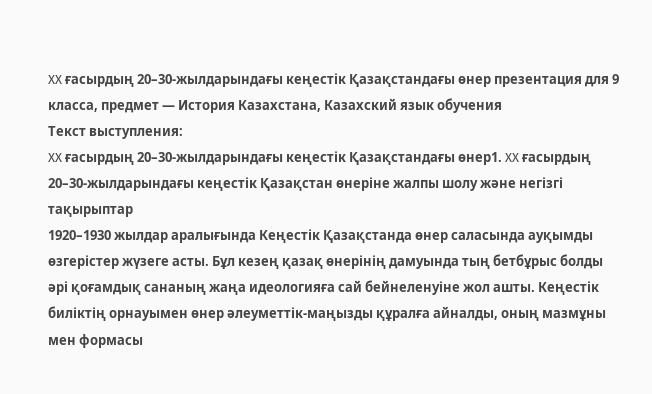XX ғасырдың 20–30-жылдарындағы кеңестік Қазақстандағы өнер презентация для 9 класса, предмет — История Казахстана, Казахский язык обучения
Текст выступления:
XX ғасырдың 20–30-жылдарындағы кеңестік Қазақстандағы өнер1. XX ғасырдың 20–30-жылдарындағы кеңестік Қазақстан өнеріне жалпы шолу және негізгі тақырыптар
1920–1930 жылдар аралығында Кеңестік Қазақстанда өнер саласында ауқымды өзгерістер жүзеге асты. Бұл кезең қазақ өнерінің дамуында тың бетбұрыс болды әрі қоғамдық сананың жаңа идеологияға сай бейнеленуіне жол ашты. Кеңестік биліктің орнауымен өнер әлеуметтік-маңызды құралға айналды, оның мазмұны мен формасы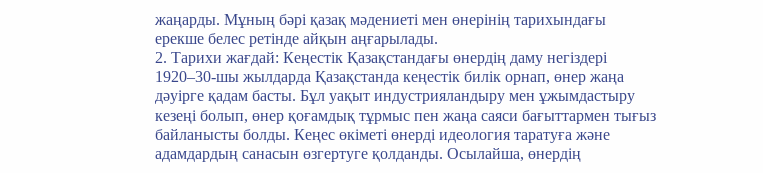жаңарды. Мұның бәрі қазақ мәдениеті мен өнерінің тарихындағы ерекше белес ретінде айқын аңғарылады.
2. Тарихи жағдай: Кеңестік Қазақстандағы өнердің даму негіздері
1920–30-шы жылдарда Қазақстанда кеңестік билік орнап, өнер жаңа дәуірге қадам басты. Бұл уақыт индустрияландыру мен ұжымдастыру кезеңі болып, өнер қоғамдық тұрмыс пен жаңа саяси бағыттармен тығыз байланысты болды. Кеңес өкіметі өнерді идеология таратуға және адамдардың санасын өзгертуге қолданды. Осылайша, өнердің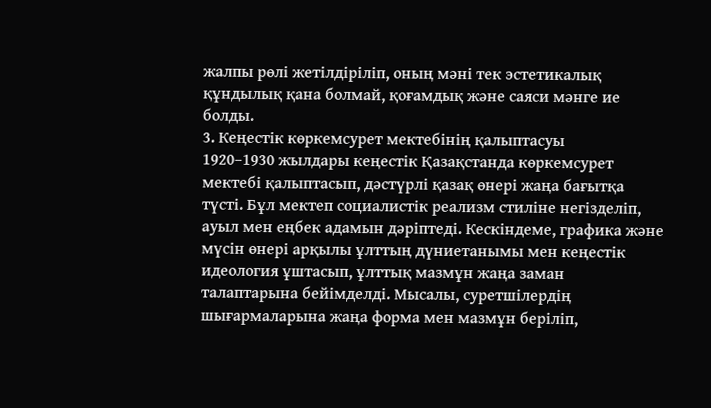жалпы рөлі жетілдіріліп, оның мәні тек эстетикалық құндылық қана болмай, қоғамдық және саяси мәнге ие болды.
3. Кеңестік көркемсурет мектебінің қалыптасуы
1920–1930 жылдары кеңестік Қазақстанда көркемсурет мектебі қалыптасып, дәстүрлі қазақ өнері жаңа бағытқа түсті. Бұл мектеп социалистік реализм стиліне негізделіп, ауыл мен еңбек адамын дәріптеді. Кескіндеме, графика және мүсін өнері арқылы ұлттың дүниетанымы мен кеңестік идеология ұштасып, ұлттық мазмұн жаңа заман талаптарына бейімделді. Мысалы, суретшілердің шығармаларына жаңа форма мен мазмұн беріліп,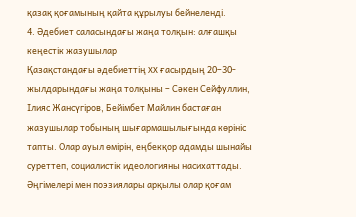қазақ қоғамының қайта құрылуы бейнеленді.
4. Әдебиет саласындағы жаңа толқын: алғашқы кеңестік жазушылар
Қазақстандағы әдебиеттің XX ғасырдың 20–30-жылдарындағы жаңа толқыны – Сәкен Сейфуллин, Ілияс Жансүгіров, Бейімбет Майлин бастаған жазушылар тобының шығармашылығында көрініс тапты. Олар ауыл өмірін, еңбекқор адамды шынайы суреттеп, социалистік идеологияны насихаттады. Әңгімелері мен поэзиялары арқылы олар қоғам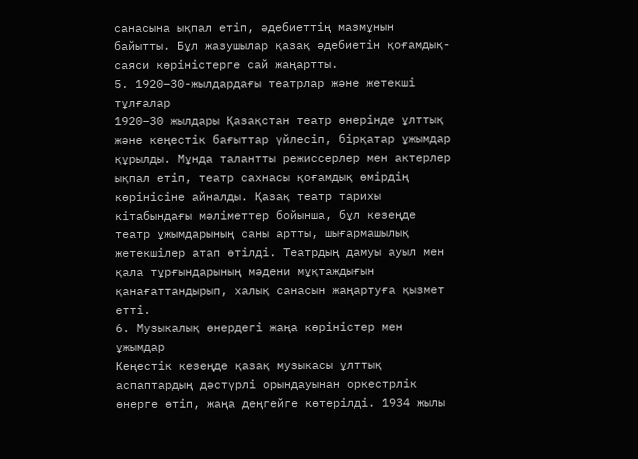санасына ықпал етіп, әдебиеттің мазмұнын байытты. Бұл жазушылар қазақ әдебиетін қоғамдық-саяси көріністерге сай жаңартты.
5. 1920–30-жылдардағы театрлар және жетекші тұлғалар
1920–30 жылдары Қазақстан театр өнерінде ұлттық және кеңестік бағыттар үйлесіп, бірқатар ұжымдар құрылды. Мұнда талантты режиссерлер мен актерлер ықпал етіп, театр сахнасы қоғамдық өмірдің көрінісіне айналды. Қазақ театр тарихы кітабындағы мәліметтер бойынша, бұл кезеңде театр ұжымдарының саны артты, шығармашылық жетекшілер атап өтілді. Театрдың дамуы ауыл мен қала тұрғындарының мәдени мұқтаждығын қанағаттандырып, халық санасын жаңартуға қызмет етті.
6. Музыкалық өнердегі жаңа көріністер мен ұжымдар
Кеңестік кезеңде қазақ музыкасы ұлттық аспаптардың дәстүрлі орындауынан оркестрлік өнерге өтіп, жаңа деңгейге көтерілді. 1934 жылы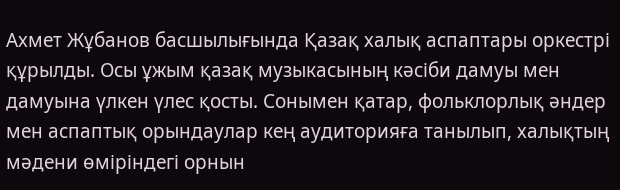Ахмет Жұбанов басшылығында Қазақ халық аспаптары оркестрі құрылды. Осы ұжым қазақ музыкасының кәсіби дамуы мен дамуына үлкен үлес қосты. Сонымен қатар, фольклорлық әндер мен аспаптық орындаулар кең аудиторияға танылып, халықтың мәдени өміріндегі орнын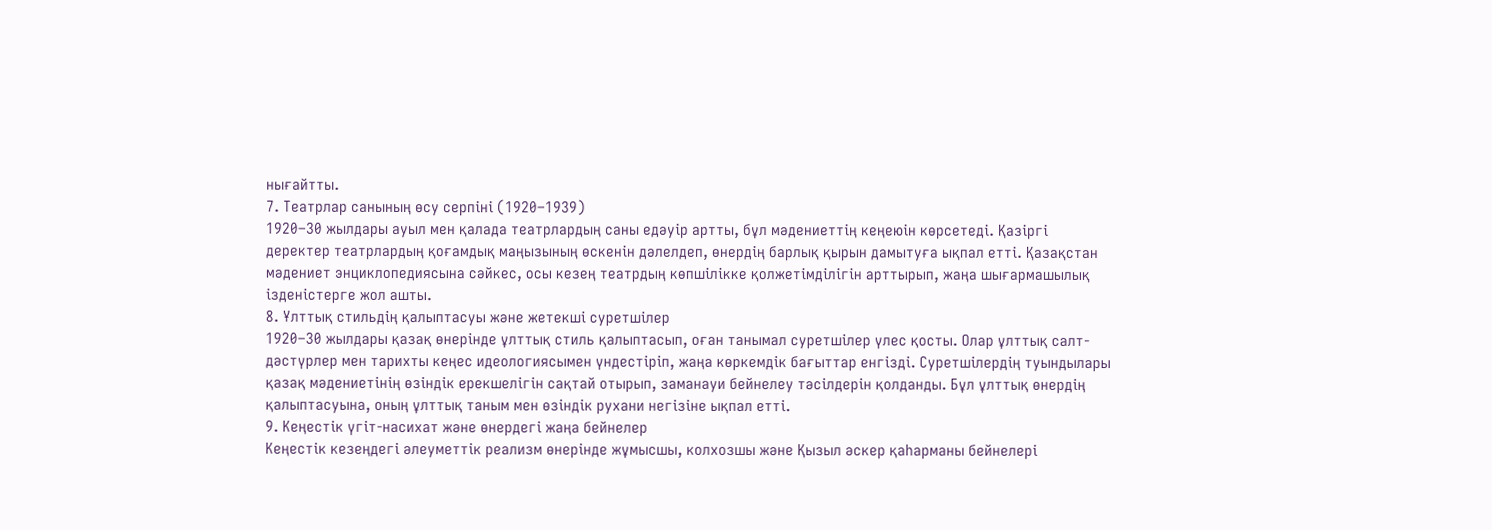нығайтты.
7. Театрлар санының өсу серпіні (1920–1939)
1920–30 жылдары ауыл мен қалада театрлардың саны едәуір артты, бұл мәдениеттің кеңеюін көрсетеді. Қазіргі деректер театрлардың қоғамдық маңызының өскенін дәлелдеп, өнердің барлық қырын дамытуға ықпал етті. Қазақстан мәдениет энциклопедиясына сәйкес, осы кезең театрдың көпшілікке қолжетімділігін арттырып, жаңа шығармашылық ізденістерге жол ашты.
8. Ұлттық стильдің қалыптасуы және жетекші суретшілер
1920–30 жылдары қазақ өнерінде ұлттық стиль қалыптасып, оған танымал суретшілер үлес қосты. Олар ұлттық салт-дәстүрлер мен тарихты кеңес идеологиясымен үндестіріп, жаңа көркемдік бағыттар енгізді. Суретшілердің туындылары қазақ мәдениетінің өзіндік ерекшелігін сақтай отырып, заманауи бейнелеу тәсілдерін қолданды. Бұл ұлттық өнердің қалыптасуына, оның ұлттық таным мен өзіндік рухани негізіне ықпал етті.
9. Кеңестік үгіт-насихат және өнердегі жаңа бейнелер
Кеңестік кезеңдегі әлеуметтік реализм өнерінде жұмысшы, колхозшы және Қызыл әскер қаһарманы бейнелері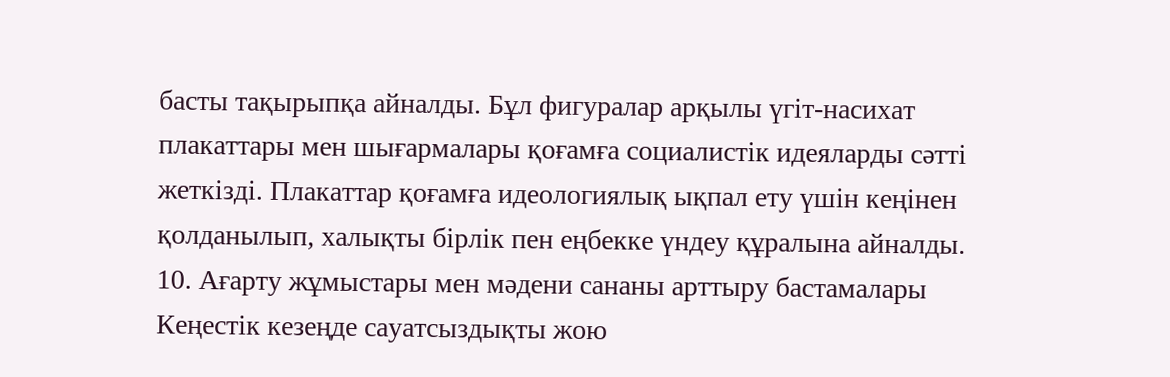басты тақырыпқа айналды. Бұл фигуралар арқылы үгіт-насихат плакаттары мен шығармалары қоғамға социалистік идеяларды сәтті жеткізді. Плакаттар қоғамға идеологиялық ықпал ету үшін кеңінен қолданылып, халықты бірлік пен еңбекке үндеу құралына айналды.
10. Ағарту жұмыстары мен мәдени сананы арттыру бастамалары
Кеңестік кезеңде сауатсыздықты жою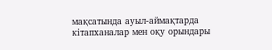мақсатында ауыл-аймақтарда кітапханалар мен оқу орындары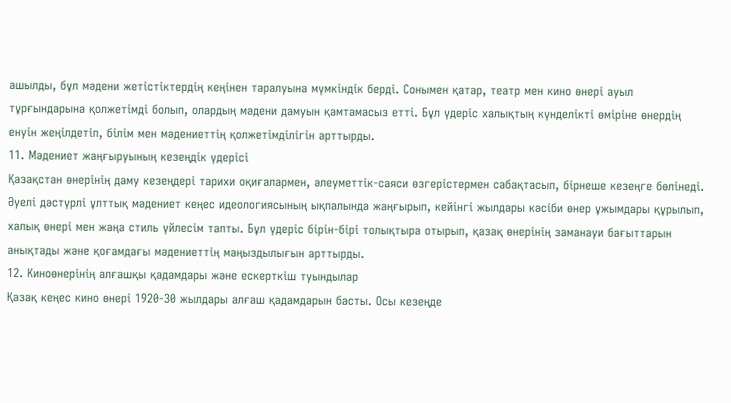ашылды, бұл мәдени жетістіктердің кеңінен таралуына мүмкіндік берді. Сонымен қатар, театр мен кино өнері ауыл тұрғындарына қолжетімді болып, олардың мәдени дамуын қамтамасыз етті. Бұл үдеріс халықтың күнделікті өміріне өнердің енуін жеңілдетіп, білім мен мәдениеттің қолжетімділігін арттырды.
11. Мәдениет жаңғыруының кезеңдік үдерісі
Қазақстан өнерінің даму кезеңдері тарихи оқиғалармен, әлеуметтік-саяси өзгерістермен сабақтасып, бірнеше кезеңге бөлінеді. Әуелі дәстүрлі ұлттық мәдениет кеңес идеологиясының ықпалында жаңғырып, кейінгі жылдары кәсіби өнер ұжымдары құрылып, халық өнері мен жаңа стиль үйлесім тапты. Бұл үдеріс бірін-бірі толықтыра отырып, қазақ өнерінің заманауи бағыттарын анықтады және қоғамдағы мәдениеттің маңыздылығын арттырды.
12. Киноөнерінің алғашқы қадамдары және ескерткіш туындылар
Қазақ кеңес кино өнері 1920-30 жылдары алғаш қадамдарын басты. Осы кезеңде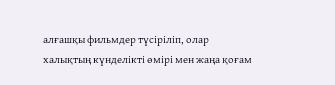алғашқы фильмдер түсіріліп, олар халықтың күнделікті өмірі мен жаңа қоғам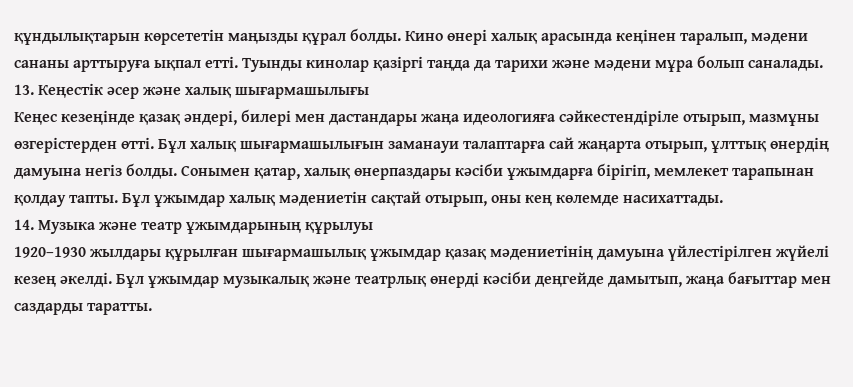құндылықтарын көрсететін маңызды құрал болды. Кино өнері халық арасында кеңінен таралып, мәдени сананы арттыруға ықпал етті. Туынды кинолар қазіргі таңда да тарихи және мәдени мұра болып саналады.
13. Кеңестік әсер және халық шығармашылығы
Кеңес кезеңінде қазақ әндері, билері мен дастандары жаңа идеологияға сәйкестендіріле отырып, мазмұны өзгерістерден өтті. Бұл халық шығармашылығын заманауи талаптарға сай жаңарта отырып, ұлттық өнердің дамуына негіз болды. Сонымен қатар, халық өнерпаздары кәсіби ұжымдарға бірігіп, мемлекет тарапынан қолдау тапты. Бұл ұжымдар халық мәдениетін сақтай отырып, оны кең көлемде насихаттады.
14. Музыка және театр ұжымдарының құрылуы
1920–1930 жылдары құрылған шығармашылық ұжымдар қазақ мәдениетінің дамуына үйлестірілген жүйелі кезең әкелді. Бұл ұжымдар музыкалық және театрлық өнерді кәсіби деңгейде дамытып, жаңа бағыттар мен саздарды таратты.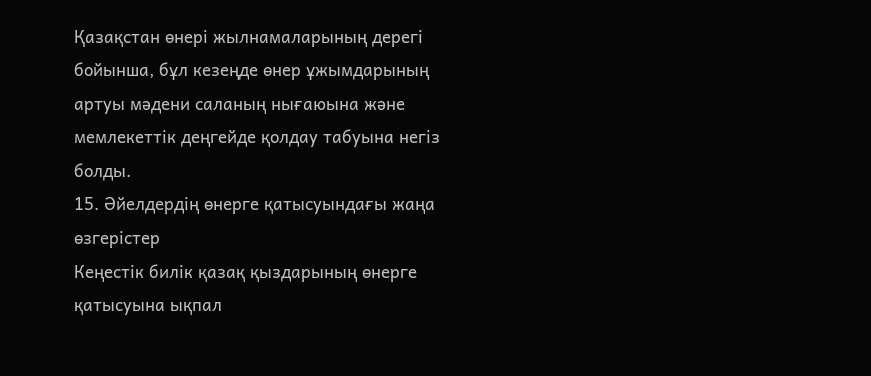Қазақстан өнері жылнамаларының дерегі бойынша, бұл кезеңде өнер ұжымдарының артуы мәдени саланың нығаюына және мемлекеттік деңгейде қолдау табуына негіз болды.
15. Әйелдердің өнерге қатысуындағы жаңа өзгерістер
Кеңестік билік қазақ қыздарының өнерге қатысуына ықпал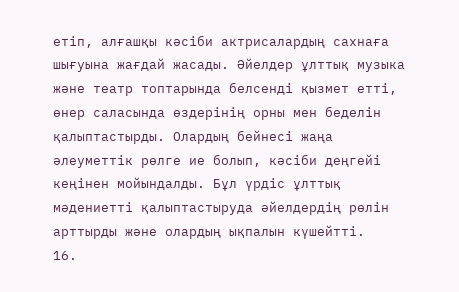етіп, алғашқы кәсіби актрисалардың сахнаға шығуына жағдай жасады. Әйелдер ұлттық музыка және театр топтарында белсенді қызмет етті, өнер саласында өздерінің орны мен беделін қалыптастырды. Олардың бейнесі жаңа әлеуметтік рөлге ие болып, кәсіби деңгейі кеңінен мойындалды. Бұл үрдіс ұлттық мәдениетті қалыптастыруда әйелдердің рөлін арттырды және олардың ықпалын күшейтті.
16.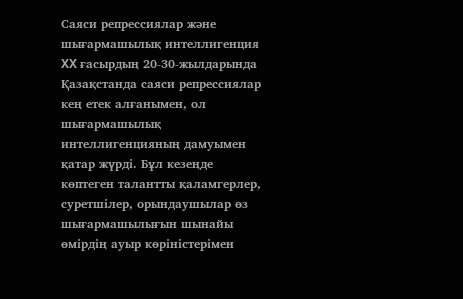Саяси репрессиялар және шығармашылық интеллигенция
XX ғасырдың 20-30-жылдарында Қазақстанда саяси репрессиялар кең етек алғанымен, ол шығармашылық интеллигенцияның дамуымен қатар жүрді. Бұл кезеңде көптеген талантты қаламгерлер, суретшілер, орындаушылар өз шығармашылығын шынайы өмірдің ауыр көріністерімен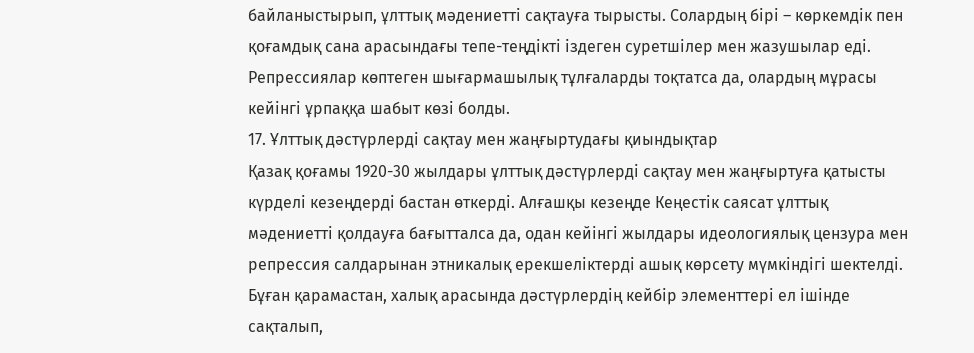байланыстырып, ұлттық мәдениетті сақтауға тырысты. Солардың бірі – көркемдік пен қоғамдық сана арасындағы тепе-теңдікті іздеген суретшілер мен жазушылар еді. Репрессиялар көптеген шығармашылық тұлғаларды тоқтатса да, олардың мұрасы кейінгі ұрпаққа шабыт көзі болды.
17. Ұлттық дәстүрлерді сақтау мен жаңғыртудағы қиындықтар
Қазақ қоғамы 1920-30 жылдары ұлттық дәстүрлерді сақтау мен жаңғыртуға қатысты күрделі кезеңдерді бастан өткерді. Алғашқы кезеңде Кеңестік саясат ұлттық мәдениетті қолдауға бағытталса да, одан кейінгі жылдары идеологиялық цензура мен репрессия салдарынан этникалық ерекшеліктерді ашық көрсету мүмкіндігі шектелді. Бұған қарамастан, халық арасында дәстүрлердің кейбір элементтері ел ішінде сақталып,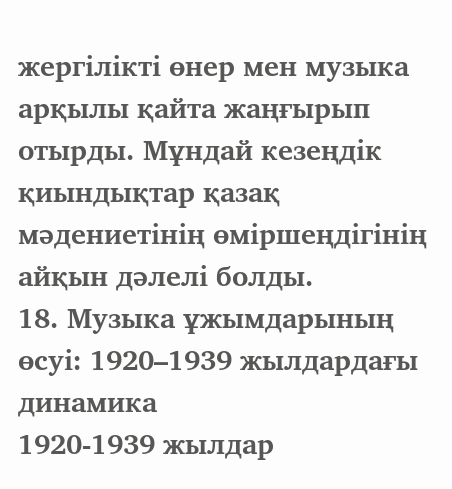жергілікті өнер мен музыка арқылы қайта жаңғырып отырды. Мұндай кезеңдік қиындықтар қазақ мәдениетінің өміршеңдігінің айқын дәлелі болды.
18. Музыка ұжымдарының өсуі: 1920–1939 жылдардағы динамика
1920-1939 жылдар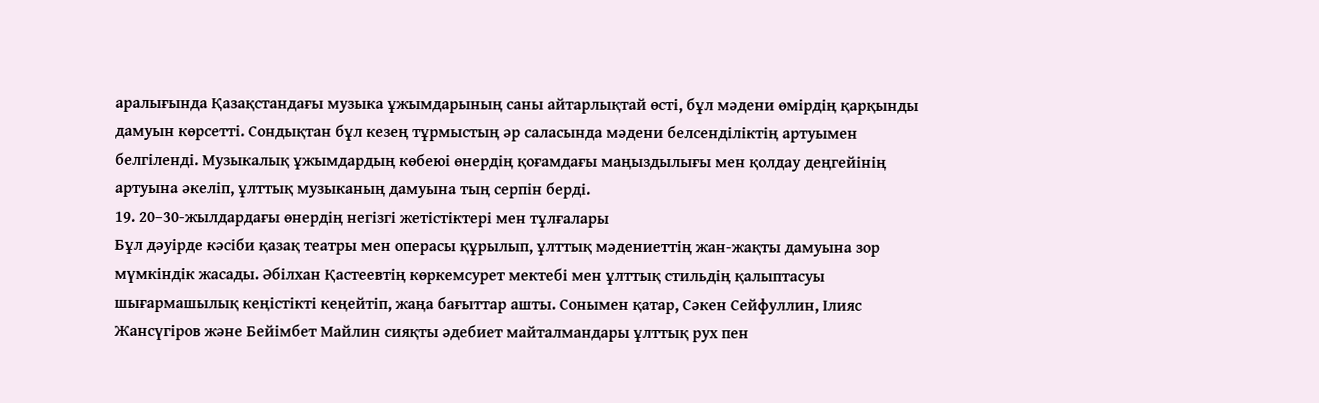аралығында Қазақстандағы музыка ұжымдарының саны айтарлықтай өсті, бұл мәдени өмірдің қарқынды дамуын көрсетті. Сондықтан бұл кезең тұрмыстың әр саласында мәдени белсенділіктің артуымен белгіленді. Музыкалық ұжымдардың көбеюі өнердің қоғамдағы маңыздылығы мен қолдау деңгейінің артуына әкеліп, ұлттық музыканың дамуына тың серпін берді.
19. 20–30-жылдардағы өнердің негізгі жетістіктері мен тұлғалары
Бұл дәуірде кәсіби қазақ театры мен операсы құрылып, ұлттық мәдениеттің жан-жақты дамуына зор мүмкіндік жасады. Әбілхан Қастеевтің көркемсурет мектебі мен ұлттық стильдің қалыптасуы шығармашылық кеңістікті кеңейтіп, жаңа бағыттар ашты. Сонымен қатар, Сәкен Сейфуллин, Ілияс Жансүгіров және Бейімбет Майлин сияқты әдебиет майталмандары ұлттық рух пен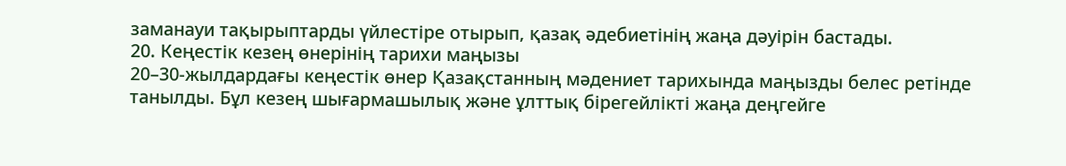заманауи тақырыптарды үйлестіре отырып, қазақ әдебиетінің жаңа дәуірін бастады.
20. Кеңестік кезең өнерінің тарихи маңызы
20–30-жылдардағы кеңестік өнер Қазақстанның мәдениет тарихында маңызды белес ретінде танылды. Бұл кезең шығармашылық және ұлттық бірегейлікті жаңа деңгейге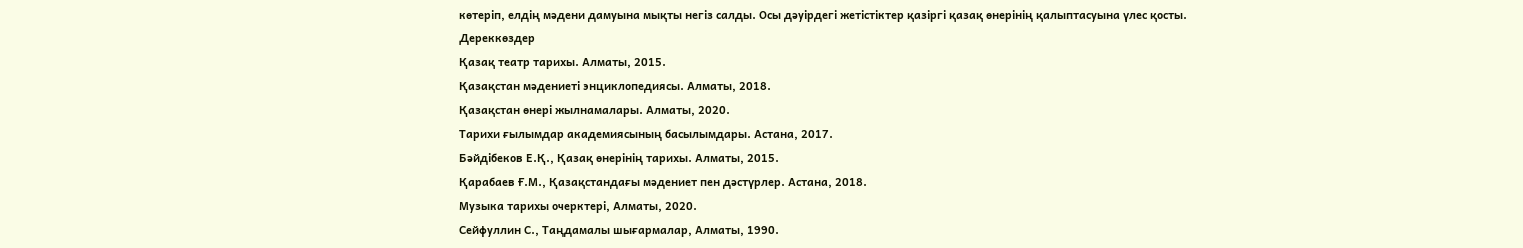көтеріп, елдің мәдени дамуына мықты негіз салды. Осы дәуірдегі жетістіктер қазіргі қазақ өнерінің қалыптасуына үлес қосты.
Дереккөздер
Қазақ театр тарихы. Алматы, 2015.
Қазақстан мәдениеті энциклопедиясы. Алматы, 2018.
Қазақстан өнері жылнамалары. Алматы, 2020.
Тарихи ғылымдар академиясының басылымдары. Астана, 2017.
Бәйдібеков Е.Қ., Қазақ өнерінің тарихы. Алматы, 2015.
Қарабаев Ғ.М., Қазақстандағы мәдениет пен дәстүрлер. Астана, 2018.
Музыка тарихы очерктері, Алматы, 2020.
Сейфуллин С., Таңдамалы шығармалар, Алматы, 1990.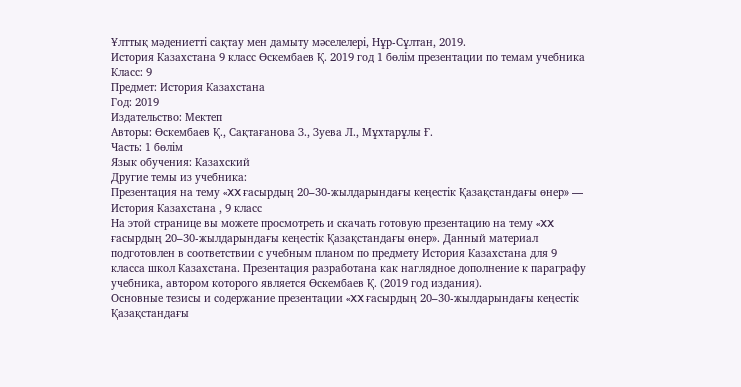Ұлттық мәдениетті сақтау мен дамыту мәселелері, Нұр-Сұлтан, 2019.
История Казахстана 9 класс Өскембаев Қ. 2019 год 1 бөлім презентации по темам учебника
Класс: 9
Предмет: История Казахстана
Год: 2019
Издательство: Мектеп
Авторы: Өскембаев Қ., Сақтағанова З., Зуева Л., Мұхтарұлы Ғ.
Часть: 1 бөлім
Язык обучения: Казахский
Другие темы из учебника:
Презентация на тему «XX ғасырдың 20–30-жылдарындағы кеңестік Қазақстандағы өнер» — История Казахстана , 9 класс
На этой странице вы можете просмотреть и скачать готовую презентацию на тему «XX ғасырдың 20–30-жылдарындағы кеңестік Қазақстандағы өнер». Данный материал подготовлен в соответствии с учебным планом по предмету История Казахстана для 9 класса школ Казахстана. Презентация разработана как наглядное дополнение к параграфу учебника, автором которого является Өскембаев Қ. (2019 год издания).
Основные тезисы и содержание презентации «XX ғасырдың 20–30-жылдарындағы кеңестік Қазақстандағы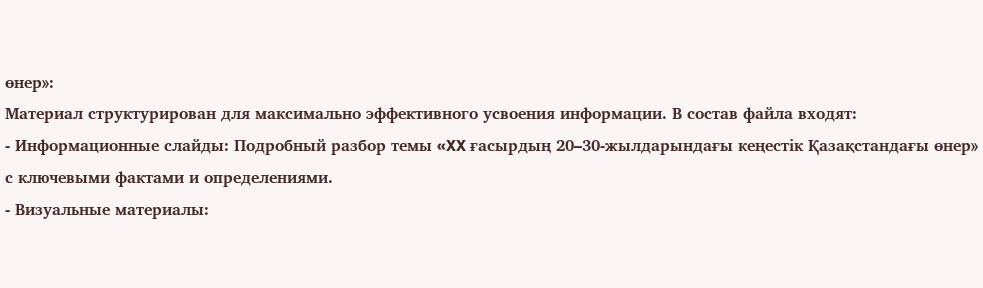өнер»:
Материал структурирован для максимально эффективного усвоения информации. В состав файла входят:
- Информационные слайды: Подробный разбор темы «XX ғасырдың 20–30-жылдарындағы кеңестік Қазақстандағы өнер» с ключевыми фактами и определениями.
- Визуальные материалы: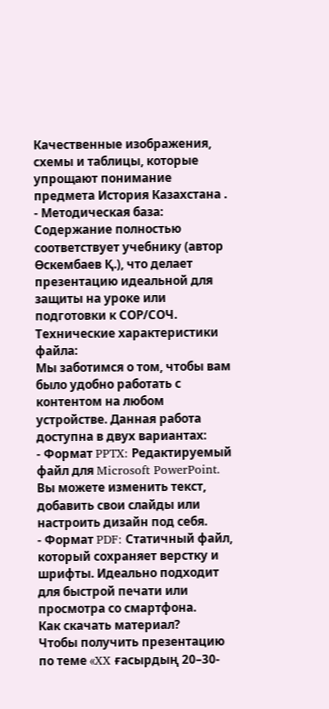Качественные изображения, схемы и таблицы, которые упрощают понимание предмета История Казахстана .
- Методическая база: Содержание полностью соответствует учебнику (автор Өскембаев Қ.), что делает презентацию идеальной для защиты на уроке или подготовки к СОР/СОЧ.
Технические характеристики файла:
Мы заботимся о том, чтобы вам было удобно работать с контентом на любом устройстве. Данная работа доступна в двух вариантах:
- Формат PPTX: Редактируемый файл для Microsoft PowerPoint. Вы можете изменить текст, добавить свои слайды или настроить дизайн под себя.
- Формат PDF: Статичный файл, который сохраняет верстку и шрифты. Идеально подходит для быстрой печати или просмотра со смартфона.
Как скачать материал?
Чтобы получить презентацию по теме «XX ғасырдың 20–30-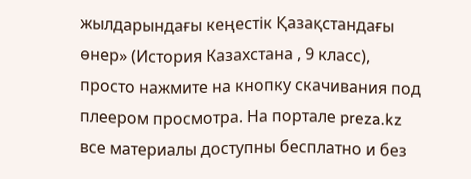жылдарындағы кеңестік Қазақстандағы өнер» (История Казахстана , 9 класс), просто нажмите на кнопку скачивания под плеером просмотра. На портале preza.kz все материалы доступны бесплатно и без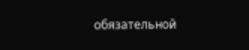обязательной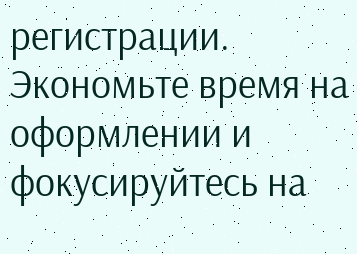регистрации. Экономьте время на оформлении и фокусируйтесь на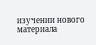изучении нового материала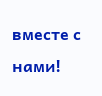вместе с нами!